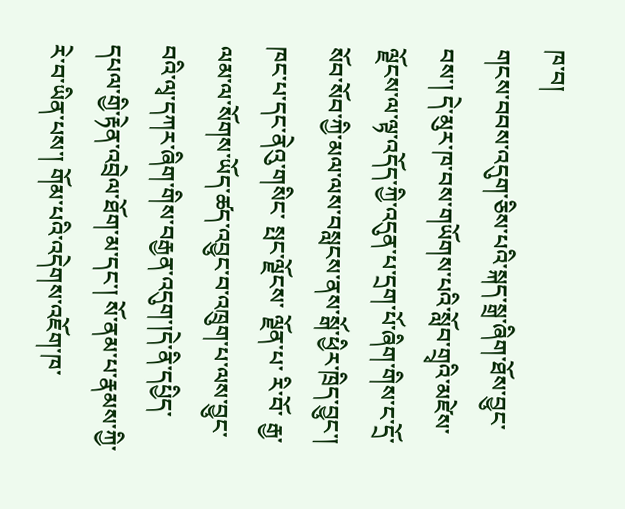ཁ་བ།
གངས་བབས་འདུག་ཅིས་པའི་སྐད་སྒྲ་ཞིག་ཐོས་བྱུང་བས་། དེ་མུར་ཁ་བས་གཡོགས་པའི་སློབ་གྲྭའི་མཛེས་ལྗོངས་ལ་ལྟ་འདོད་ཀྱི་འདུན་པ་དྲག་པོ་ཞིག་གིས་ང་དྲོ་སོབ་སོབ་ཀྱི་མལ་ལས་བསླངས་ནས་སྒོ་ཕྱིར་ཁྲིད་བྱུང་།
ཁང་པ་དང་ནེའུ་གསིང་ སྤང་ལྗོངས་ ལྗོན་པ་ རི་བོ་ རྒྱ་ལམ་ལ་སོགས་ཡོད་ཚད་འབྱུང་བ་འཁྲུག་པ་ལས་བྱུང་བའི་ལྭ་དཀར་ཞིག་གིས་བརྒྱན་འདུག་།དེ་ནི་དཔྱིད་དཔལ་གྱི་རྟེན་འབྲེལ་ཐོག་མ་དང་། སོ་ནམ་པ་རྣམས་ཀྱི་རེ་བ་ཡིན་པས་། གོམ་པའི་འདེགས་འཇོག་ཁ་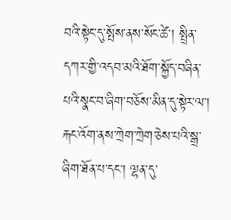བའི་སྟེང་དུ་སྤོས་ནས་སོང་ཚེ་། སྤྲིན་དཀར་གྱི་འདབ་མའི་ཐོག་སྐྱོད་བཞིན་པའི་སྣང་བ་ཞིག་བཅོས་མིན་དུ་སྟེར་ལ་། རྐང་འོག་ནས་ཀྲེག་ཀྲེག་ཅེས་པའི་སྒྲ་ཞིག་ཐོན་པ་དང་། ལྷན་དུ་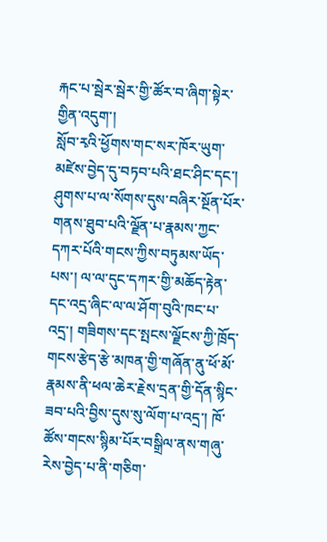རྐང་པ་སྦེར་སྦེར་གྱི་ཚོར་བ་ཞིག་སྟེར་གྱིན་འདུག་།
སློབ་རྭའི་ཕྱོགས་གང་སར་ཁོར་ཡུག་མཛེས་བྱེད་དུ་བཏབ་པའི་ཐང་ཤིང་དང་། ཤུགས་པ་ལ་སོགས་དུས་བཞིར་སྔོན་པོར་གནས་ཐུབ་པའི་ལྗོན་པ་རྣམས་ཀྱང་དཀར་པོའི་གངས་ཀྱིས་བཏུམས་ཡོད་པས་། ལ་ལ་དུང་དཀར་གྱི་མཆོད་རྟེན་དང་འདྲ་ཞིང་ལ་ལ་ཤོག་བུའི་ཁང་པ་འདྲ་། གཟིགས་དང་སྤངས་ལྗོངས་ཀྱི་ཁྲོད་གངས་རྩེད་རྩེ་མཁན་གྱི་གཞོན་ནུ་ཕོ་མོ་རྣམས་ནི་ཕལ་ཆེར་རྗེས་དྲན་གྱི་དོན་སྙིང་ཟབ་པའི་བྱིས་དུས་སུ་ལོག་པ་འདྲ་། ཁོ་ཚོས་གངས་སྙིམ་པོར་བསྒྲིལ་ནས་གཞུ་རེས་བྱེད་པ་ནི་གཅིག་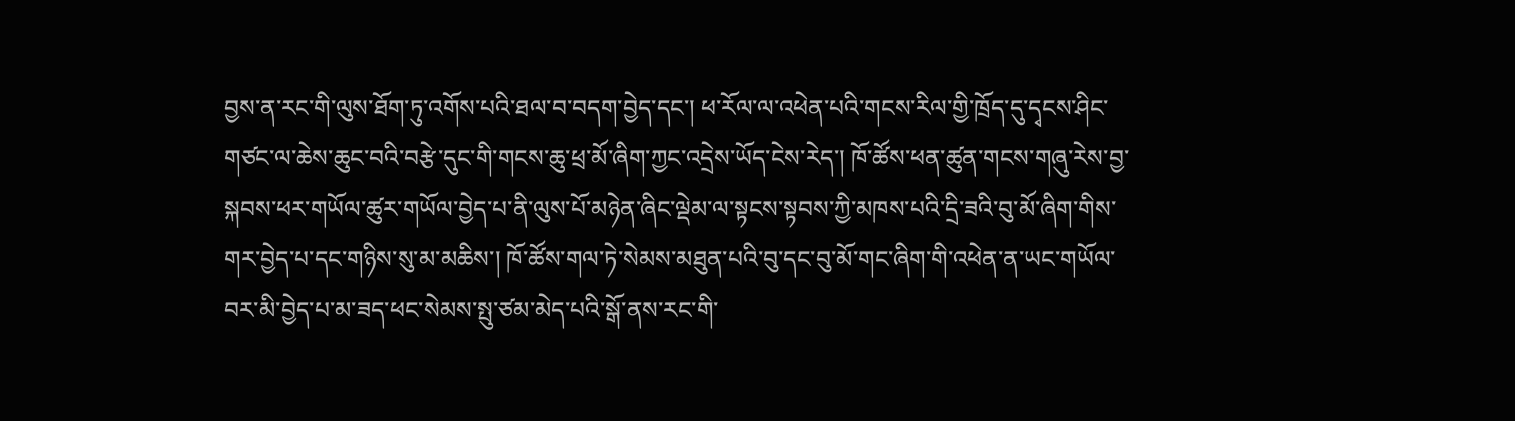བྱས་ན་རང་གི་ལུས་ཐོག་ཏུ་འགོས་པའི་ཐལ་བ་བདག་བྱེད་དང་། ཕ་རོལ་ལ་འཕེན་པའི་གངས་རིལ་གྱི་ཁྲོད་དུ་དྭངས་ཤིང་གཙང་ལ་ཆེས་ཆུང་བའི་བརྩེ་དུང་གི་གངས་ཆུ་ཕྲ་མོ་ཞིག་ཀྱང་འདྲེས་ཡོད་ངེས་རེད་། ཁོ་ཚོས་ཕན་ཚུན་གངས་གཞུ་རེས་བྱ་སྐབས་ཕར་གཡོལ་ཚུར་གཡོལ་བྱེད་པ་ནི་ལུས་པོ་མཉེན་ཞིང་ལྡེམ་ལ་སྟངས་སྟབས་ཀྱི་མཁས་པའི་དྲི་ཟའི་བུ་མོ་ཞིག་གིས་གར་བྱེད་པ་དང་གཉིས་སུ་མ་མཆིས་། ཁོ་ཚོས་གལ་ཏེ་སེམས་མཐུན་པའི་བུ་དང་བུ་མོ་གང་ཞིག་གི་འཕེན་ན་ཡང་གཡོལ་བར་མི་བྱེད་པ་མ་ཟད་ཕང་སེམས་སྤུ་ཙམ་མེད་པའི་སྒོ་ནས་རང་གི་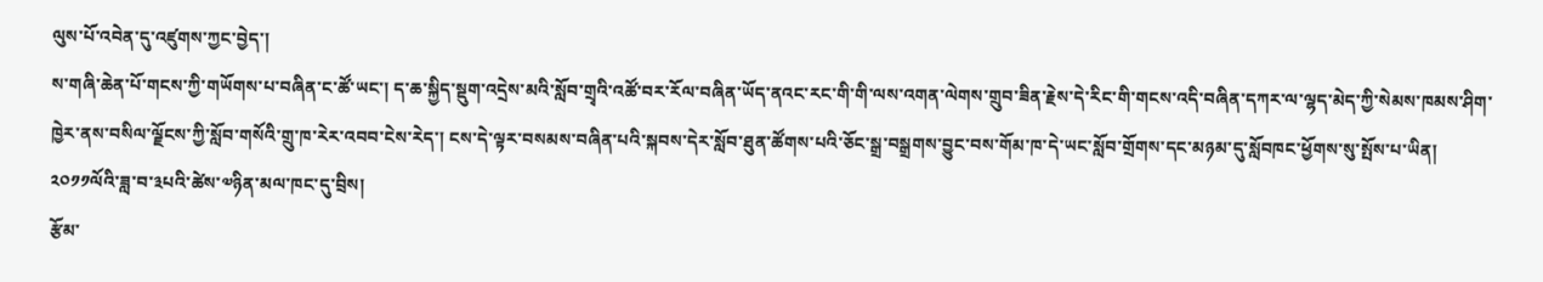ལུས་པོ་འབེན་དུ་འཛུགས་ཀྱང་བྱེད་།
ས་གཞི་ཆེན་པོ་གངས་ཀྱི་གཡོགས་པ་བཞིན་ང་ཚོ་ཡང་། ད་ཆ་སྐྱིད་སྡུག་འདྲེས་མའི་སློབ་གྲྭའི་འཚོ་བར་རོལ་བཞིན་ཡོད་ནའང་རང་གི་གི་ལས་འགན་ལེགས་གྲུབ་ཟིན་རྗེས་དེ་རིང་གི་གངས་འདི་བཞིན་དཀར་ལ་ལྷད་མེད་ཀྱི་སེམས་ཁམས་ཤིག་ཁྱེར་ནས་བསིལ་ལྗོངས་ཀྱི་སློབ་གསོའི་གྲུ་ཁ་རེར་འབབ་ངེས་རེད་། ངས་དེ་ལྟར་བསམས་བཞིན་པའི་སྐབས་དེར་སློབ་ཐུན་ཚོགས་པའི་ཅོང་སྒྲ་བསྒྲགས་བྱུང་བས་གོམ་ཁ་དེ་ཡང་སློབ་གྲོགས་དང་མཉམ་དུ་སློབཁང་ཕྱོགས་སུ་སྤོས་པ་ཡིན།
༢༠༡༡ལོའི་ཟླ་བ་༣པའི་ཚེས་༧ཉིན་མལ་ཁང་དུ་བྲིས།
རྩོམ་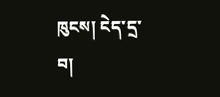ཁུངས། ངེད་དྲ་བ།